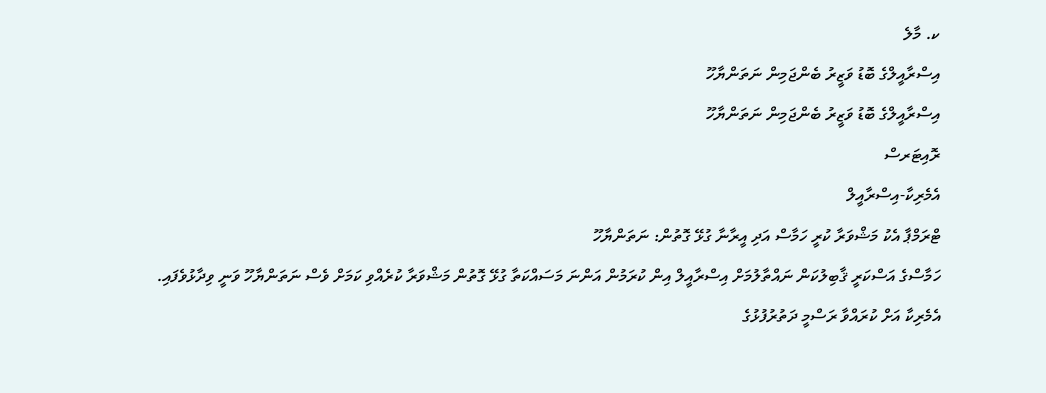ކ. މާލެ
އިސްރާއީލްގެ ބޮޑު ވަޒީރު ބެންޖަމިން ނަތަންޔާހޫ
އިސްރާއީލްގެ ބޮޑު ވަޒީރު ބެންޖަމިން ނަތަންޔާހޫ
ރޮއިޓަރސް
އެމެރިކާ-އިސްރާއީލް
ޓްރަމްޕާ އެކު މަޝްވަރާ ކުރީ ހަމާސް އަދި އީރާނާ ގުޅޭ ގޮތުން: ނަތަންޔާހޫ
ހަމާސްގެ އަސްކަރީ ޤާބިލުކަން ނައްތާލުމަށް އިސްރާއީލް އިން ކުރަމުން އަންނަ މަސައްކަތާ ގުޅޭ ގޮތުން މަޝްވަރާ ކުރެއްވި ކަމަށް ވެސް ނަތަންޔާހޫ ވަނީ ވިދާޅުވެފައި.
އެމެރިކާ އަށް ކުރައްވާ ރަސްމީ ދަތުރުފުޅުގެ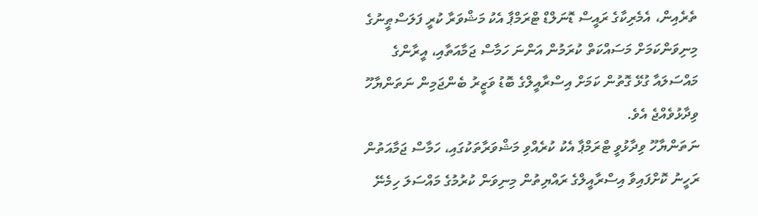ތެރެއިން، އެމެރިކާގެ ރައީސް ޑޮނަލްޑް ޓްރަމްޕާ އެކު މަޝްވަރާ ކުރީ ފަލަސްޠީނުގެ މިނިވަންކަމަށް މަސައްކަތް ކުރަމުން އަންނަ ހަމާސް ޖަމާއަތާއި، އީރާންގެ މައްސަލައާ ގުޅޭ ގޮތުން ކަމަށް އިސްރާއީލްގެ ބޮޑު ވަޒީރު ބެންޖަމިން ނަތަންޔާހޫ ވިދާޅުވެއްޖެ އެވެ.
ނަތަންޔާހޫ ވިދާޅުވީ ޓްރަމްޕާ އެކު ކުރެއްވި މަޝްވަރާތަކުގައި، ހަމާސް ޖަމާއަތުން ރަހީނު ކޮށްފައިވާ އިސްރާއީލްގެ ރައްޔިތުން މިނިވަން ކުރުމުގެ މައްސަލަ ހިމެނޭ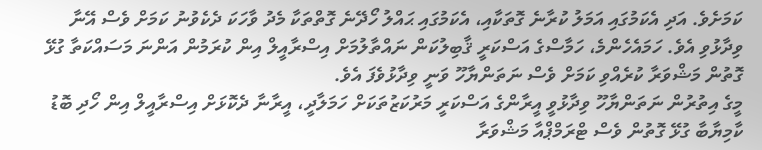ކަމަށެވެ. އަދި އެކަމުގައި އަމަލު ކުރާނެ ގޮތަކާއި، އެކަމުގައި ޙައްލު ހޯދޭނެ ގޮތްތަކާ މެދު ވާހަކަ ދެކެވުނު ކަމަށް ވެސް އޭނާ ވިދާޅުވި އެވެ. ހަމައެހެންމެ، ހަމާސްގެ އަސްކަރީ ޤާބިލުކަން ނައްތާލުމަށް އިސްރާއީލް އިން ކުރަމުން އަންނަ މަސައްކަތާ ގުޅޭ ގޮތުން މަޝްވަރާ ކުރެއްވި ކަމަށް ވެސް ނަތަންޔާހޫ ވަނީ ވިދާޅުވެފަ އެވެ.
މީގެ އިތުރުން ނަތަންޔާހޫ ވިދާޅުވީ އީރާންގެ އަސްކަރީ މަރުކަޒުތަކަށް ހަމަލާދީ، އީރާނާ ދެކޮޅަށް އިސްރާއީލް އިން ހޯދި ބޮޑު ކާމިޔާބާ ގުޅޭ ގޮތުން ވެސް ޓްރަމްޕްއާ މަޝްވަރާ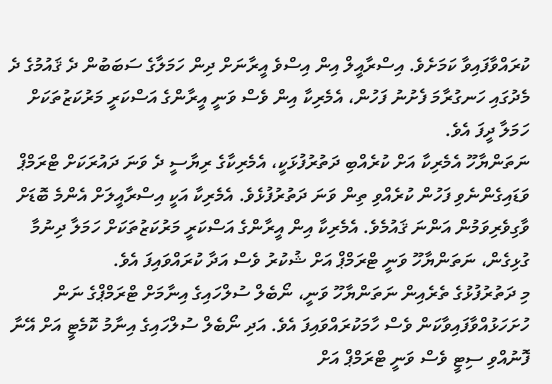ކުރައްވާފައިވާ ކަމަށެވެ. އިސްރާއީލް އިން އިސްވެ އީރާނަށް ދިން ހަމަލާގެ ސަބަބުން ދެ ޤައުމުގެ ދެ މެދުގައި ހަނގުރާމަ ފެށުނު ފަހުން، އެމެރިކާ އިން ވެސް ވަނީ އީރާންގެ އަސްކަރީ މަރުކަޒުތަކަށް ހަމަލާ ދީފަ އެވެ.
ނަތަންޔާހޫ އެމެރިކާ އަށް ކުރެއްބި ދަތުރުފުޅަކީ، އެމެރިކާގެ ރިޔާސީ ދެ ވަނަ ދައުރަކަށް ޓްރަމްޕް ވަޑައިގެންނެވި ފަހުން ކުރެއްވި ތިން ވަނަ ދަތުރުފުޅެވެ. އެމެރިކާ އަކީ އިސްރާއީލަށް އެންމެ ބޮޑަށް ވާގިވެރިވަމުން އަންނަ ޤައުމެވެ. އެމެރިކާ އިން އީރާންގެ އަސްކަރީ މަރުކަޒުތަކަށް ހަމަލާ ދިނުމާ ގުޅިގެން، ނަތަންޔާހޫ ވަނީ ޓްރަމްޕް އަށް ޝުކުރު ވެސް އަދާ ކުރައްވައިފަ އެވެ.
މި ދަތުރުފުޅުގެ ތެރެއިން ނަތަންޔާހޫ ވަނީ، ނޯބެލް ސުލްހައިގެ އިނާމަށް ޓްރަމްޕްގެ ނަން ހުށަހަޅުއްވާފައިވާކަން ވެސް ހާމަކުރައްވައިފަ އެވެ. އަދި ނޯބެލް ސުލްހައިގެ އިނާމު ކޮމެޓީ އަށް އޭނާ ފޮނުއްވި ސިޓީ ވެސް ވަނީ ޓްރަމްޕް އަށް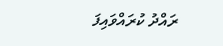ރައްދު ކުރައްވައިފަ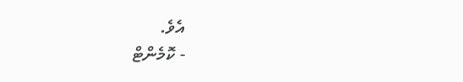އެވެ.
- ކޮމެންޓް